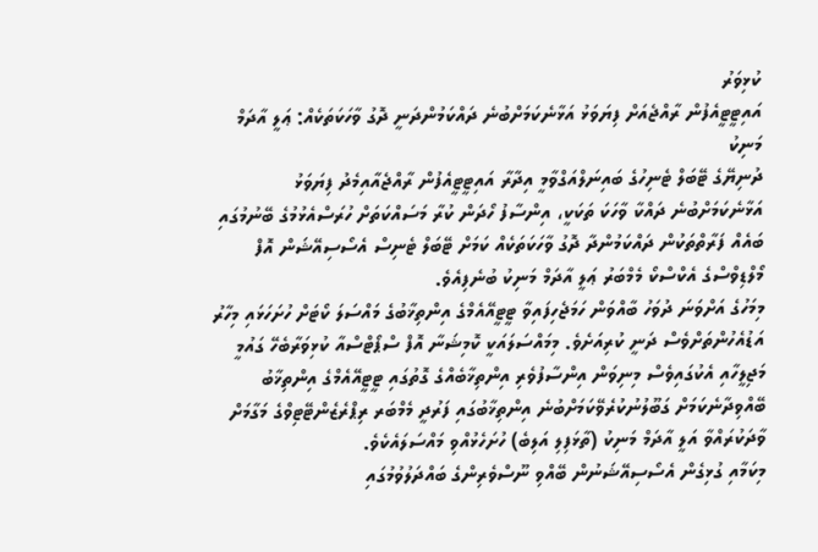ކުޅިވަރު
އައިޓީޓީއެފުން ރާއްޖެއަށް ފިޔަވަޅު އަޅާނެކަމަށްބުނެ ދައްކަމުންދަނީ ދޮގު ވާހަކަތަކެއް: ޢަލީ އާދަމް މަނިކު
ދުނިޔޭގެ ޓޭބަލް ޓެނިހުގެ ބައިނަލްއަގްވާމީ އިދާރާ އައިޓީޓީއެފުން ރާއްޖެއާއިމެދު ފިޔަވަޅު އަޅާނެކަމަށްބުނެ ދައްކާ ވާހަކަ ތަކަކީ، އިންސާފު ހޯދަން ކުރާ މަސައްކަތަށް ހުރަސްއެޅުމުގެ ބޭނުމުގައި ބައެއް ފަރާތްތަކުން ދައްކަމުންދާ ދޮގު ވާހަކަތަކެއް ކަމަށް ޓޭބަލް ޓެނިސް އެސޯސިއޭޝަން އޮފް މޯލްޑިވްސްގެ އެކްސްކޯ މެމްބަރު ޢަލީ އާދަމް މަނިކު ބުނެފިއެވެ.
މިމަހުގެ އަށްވަނަ ދުވަހު ބާއްވަން ހަމަޖެހިފައިވާ ޓީޓީއޭއެމްގެ އިންތިޚާބުގެ މައްސަލަ ކޯޓަށް ހުށަހަޅައި މިހާރު އަޑުއެހުންތަށްވެސް ދަނީ ކުރިއަށެވެ. މިމައްސަލައަކީ ކޮމިޝަނާ އޮފް ސްޕޯޓްސްއާ ކުޅިވަރާބެހޭ ގައުމީ މަޖިލީހާއި އެކުގައިވެސް މިނިވަން އިންސާފުވެރި އިންތިޚާބެއްގެ ގޮތުގައި ޓީޓީއޭއެމްގެ އިންތިޚާބު ބޭއްވިދާނެކަމަށް ގަބޫލުނުކުރެވޭކަމަށްބުނެ އިންތިޚާބުގައި ފަރުދީ މެމްބަރ ރިޕްރެޒެންޓޭޓިވްގެ މަގާމަށް ވާދަކުރައްވާ އަލީ އާދަމް މަނިކު (ތާޅަފިލި އަލިބެ) ހުށަހެޅުއްވި މައްސަލައެކެވެ.
މިކަމާއި ގުޅިގެން އެސޯސިއޭޝަނުން ބޭއްވި ނޫސްވެރިންގެ ބައްދަލުވުމުގައި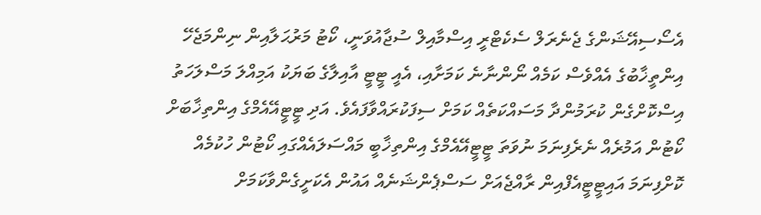އެސޯސިއޭޝަންގެ ޖެނެރަލް ސެކެޓްރީ އިސްމާއިލް ސުޖާއުވަނީ، ކޯޓު މަރުޙަލާއިން ނިންމަޖެހޭ އިންތީޚާބުގެ އެއްވެސް ކަމެއް ނޯންނާނެ ކަމަށާއި، އެއީ ޓީޓީ އާއިލާގެ ބަޔަކު އަމިއްލަ މަސްލަހަތު އިސްކޮށްގެން ކުރަމުންދާ މަސައްކަތެއް ކަމަށް ސިފަކުރައްވާފައެވެ. އަދި ޓީޓީއޭއެމްގެ އިންތިޚާބަށް ކޯޓުން އަމުރެއް ނެރެފިނަމަ ނުވަތަ ޓީޓީއޭއެމްގެ އިންތިޚާބީ މައްސަލައެއްގައި ކޯޓުން ހުކުމެއް ކޮށްފިނަމަ އައިޓީޓީއެފްއިން ރާއްޖެއަށް ސަސްޕެންޝަނެއް އައުން އެކަށީގެންވާކަމަށް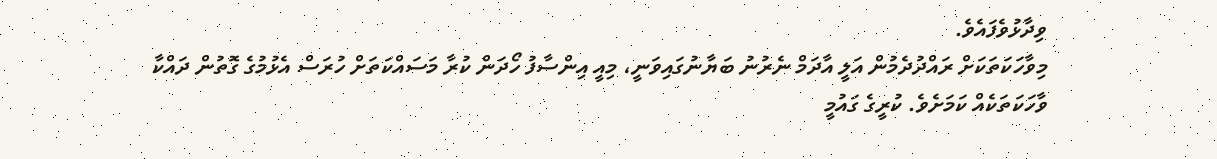ވިދާޅުވެފައެވެ.
މިވާހަކަތަކަށް ރައްދުދެމުން އަލީ އާދަމް ނެރުނު ބަޔާނުގައިވަނީ، މިއީ އިންސާފު ހޯދަން ކުރާ މަސައްކަތަށް ހުރަސް އެޅުމުގެ ގޮތުން ދައްކާ ވާހަކަތަކެއް ކަމަށެވެ. ކުރީގެ ގައުމީ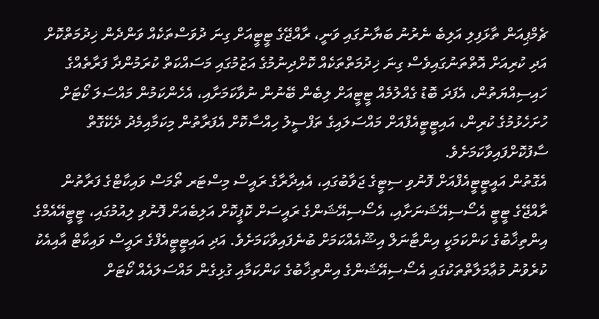ޗެމްޕިއަން ތާޅަފިލި އަލިބެ ނެރުނު ބަޔާނުގައި ވަނީ، ރާއްޖޭގެ ޓީޓީއަށް ގިނަ ދުވަސްތަކެއް ވަންދެން ޚިދުމަތްކޮށް އަދި ކުރިއަށް އޮތްތަނުގައިވެސް ގިނަ ޚިދުމަތްތަކެއް ކޮށްދިނުމުގެ އަޒުމުގައި މަސައްކަތް ކުރަމުންދާ ފަރާތެއްގެ ހައިސިއްޔަތުން، އެފަދަ ބޮޑު ގެއްލުމެއް ޓީޓީއަށް ލިބެން ބޭނުން ނުވާކަމަށާއި، އެހެންކަމުން މައްސަލަ ކޯޓަށް ހުށަހެޅުމުގެ ކުރިން، އައިޓީޓީއެފްއަށް މައްސަލައިގެ ތަފްސީލު ހިއްސާކޮށް އެފަރާތުން މިކަމާއިމެދު ދެކޭގޮތް ސާފުކޮށްފައިވާކަމަށެވެ.
އެގޮތުން އައީޓީޓީއެފްއަށް ފޮނުވި ސިޓީގެ ޖަވާބުގައި، އެއިދާރާގެ ރައީސް މިސްޓަރ ތޯމަސް ވައިކާޓްގެ ފަރާތުން ރާއްޖޭގެ ޓީޓީ އެސޯސިއޭޝަނަށާއި، އެސޯސިއޭޝަންގެ ރައީސަށް ކޮޕީކޮށް އަލިބެއަށް ފޮނުވި ލިއުމުގައި، ޓީޓީއޭއެމްގެ އިންތިޚާބުގެ ކަންކަމަކީ އިންޓާނަލް އިޝޫއެއްކަމަށް ބުނެފައިވާކަމަށެވެ. އަދި އައިޓީޓީއެފްގެ ރައީސް ވައިކާޓް އާއިއެކު ކުރެވުނު މުޢާމަލާތްތަކުގައި އެސޯސިއޭޝަންގެ އިންތިޚާބުގެ ކަންކަމާއި ގުޅިގެން މައްސަލައެއް ކޯޓަށް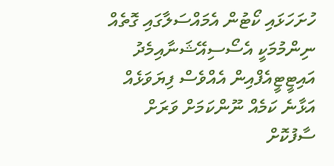ހުށަހަޅައި ކޯޓުން އެމައްސަލާގައި ގޮތެއް ނިންމުމަކީ އެސޯސިއޭޝަނާއިމެދު އައިޓީޓީއެފްއިން އެއްވެސް ފިޔަވަޅެއް އަޅާނެ ކަމެއް ނޫންކަމަށް ވަރަށް ސާފުކޮށް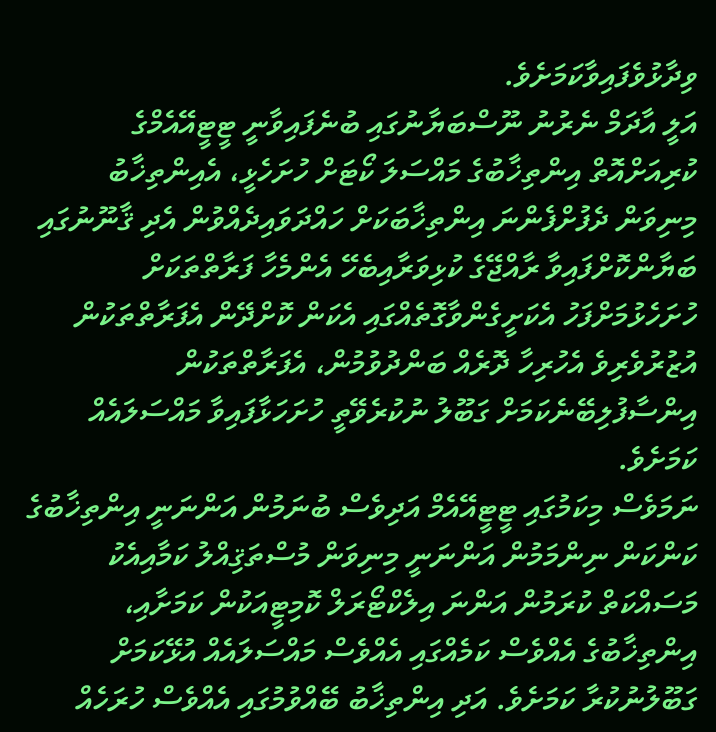ވިދާޅުވެފައިވާކަމަށެވެ.
އަލީ އާދަމް ނެރުނު ނޫސްބަޔާނުގައި ބުނެފައިވާނީ ޓީޓީއޭއެމްގެ ކުރިއަށްއޮތް އިންތިޚާބުގެ މައްސަލަ ކޯޓަށް ހުށަހެޅީ، އެއިންތިޚާބު މިނިވަން ދެފުށްފެންނަ އިންތިޚާބަކަށް ހައްދަވައިދެއްވުން އެދި ޤާނޫނުގައި ބަޔާންކޮށްފައިވާ ރާއްޖޭގެ ކުޅިވަރާއިބެހޭ އެންމެހާ ފަރާތްތަކަށް ހުށަހެޅުމަށްފަހު އެކަށީގެންވާގޮތެއްގައި އެކަން ކޮށްދޭން އެފަރާތްތަކުން އުޒުރުވެރިވެ އެހުރިހާ ދޮރެއް ބަންދުވުމުން، އެފަރާތްތަކުން އިންސާފުލިބޭނެކަމަށް ގަބޫލު ނުކުރެވޭތީ ހުށަހަޅާފައިވާ މައްސަލައެއް ކަމަށެވެ.
ނަމަވެސް މިކަމުގައި ޓީޓީއޭއެމް އަދިވެސް ބުނަމުން އަންނަނީ އިންތިޚާބުގެ ކަންކަން ނިންމަމުން އަންނަނީ މިނިވަން މުސްތަޤިއްލު ކަމާއިއެކު މަސައްކަތް ކުރަމުން އަންނަ އިލެކްޓޯރަލް ކޮމިޓީއަކުން ކަމަށާއި، އިންތިޚާބުގެ އެއްވެސް ކަމެއްގައި އެއްވެސް މައްސަލައެއް އުޅޭކަމަށް ގަބޫލުނުކުރާ ކަމަށެވެ. އަދި އިންތިޚާބު ބޭއްވުމުގައި އެއްވެސް ހުރަހެއް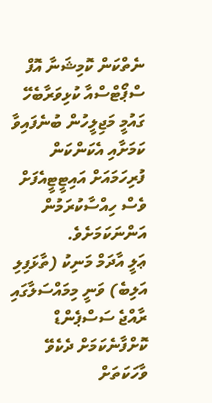ނެތްކަން ކޮމިޝަނާ އޮފް ސްޕޯޓްސްއާ ކުޅިވަރާބެހޭ ގައުމީ މަޖިލީހުން ބުނެފައިވާ ކަމަށާއި އެކަންކަން ފުރިހަމައަށް އައިޓީޓީއެފަށް ވެސް ހިއްސާކުރަމުން އަންނަކަމަށެވެ.
ޢަލީ އާދަމް މަނިކު (ތާޅަފިލި އަލިބެ) ވަނީ މިމައްސަލާގައި ރާއްޖެ ސަސްޕެންޑް ކޮށްފާނެކަމަށް ދެކެވޭ ވާހަކަތަށް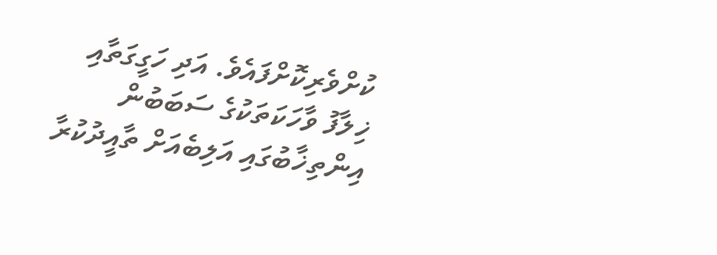ކުށްވެރިކޮށްފައެވެ. އަދި ހަގީގަތާއި ޚިލާފު ވާހަކަތަކުގެ ސަބަބުން އިންތިޚާބުގައި އަލިބެއަށް ތާއީދުކުރާ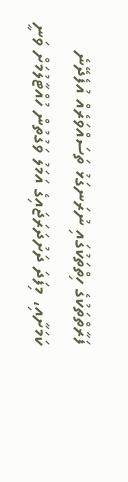ފަރާތްތަކުގެ ހިތްތަކުގައި ނުރަނގަޅު ތަސައްވަރެއް އުފެދޭނެ ކަމަށާއި، މިފަދަ ދަށުދަރަޖައިގެ އަމަލު ވަގުތުން ހުއްޓާލުމަށް ވަނީ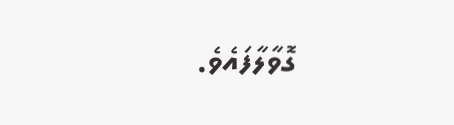ގޮވާލާފައެވެ.